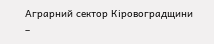Аграрний сектор Кіровоградщини –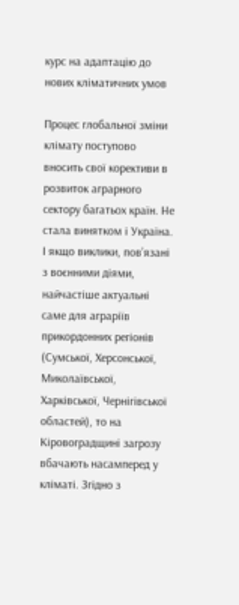курс на адаптацію до нових кліматичних умов

Процес глобальної зміни клімату поступово вносить свої корективи в розвиток аграрного сектору багатьох країн. Не стала винятком і Україна. І якщо виклики, пов’язані з воєнними діями, найчастіше актуальні саме для аграріїв прикордонних регіонів (Сумської, Херсонської, Миколаївської, Харківської, Чернігівської областей), то на Кіровоградщині загрозу вбачають насамперед у кліматі. Згідно з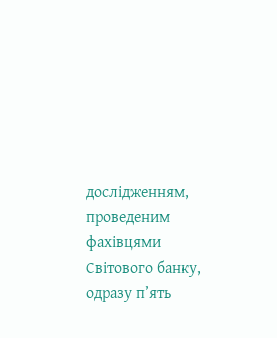дослідженням, проведеним фахівцями Світового банку, одразу п’ять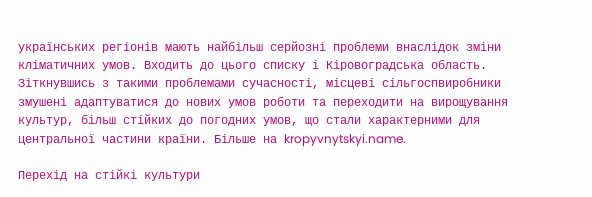українських регіонів мають найбільш серйозні проблеми внаслідок зміни кліматичних умов. Входить до цього списку і Кіровоградська область. Зіткнувшись з такими проблемами сучасності, місцеві сільгоспвиробники змушені адаптуватися до нових умов роботи та переходити на вирощування культур, більш стійких до погодних умов, що стали характерними для центральної частини країни. Більше на kropyvnytskyi.name.

Перехід на стійкі культури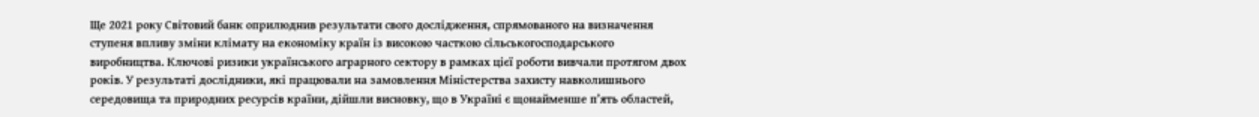Ще 2021 року Світовий банк оприлюднив результати свого дослідження, спрямованого на визначення ступеня впливу зміни клімату на економіку країн із високою часткою сільськогосподарського виробництва. Ключові ризики українського аграрного сектору в рамках цієї роботи вивчали протягом двох років. У результаті дослідники, які працювали на замовлення Міністерства захисту навколишнього середовища та природних ресурсів країни, дійшли висновку, що в Україні є щонайменше п’ять областей,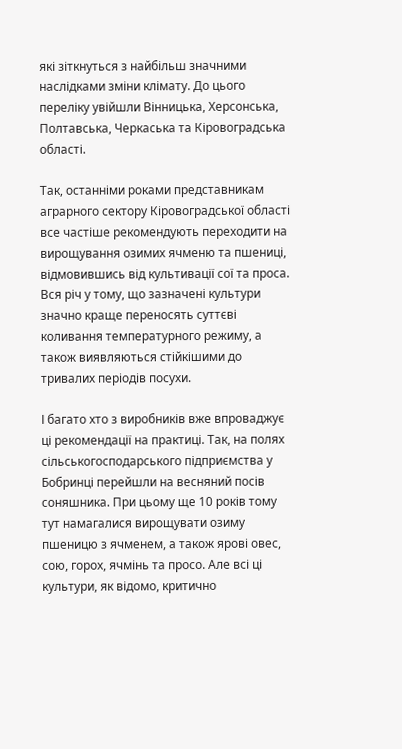які зіткнуться з найбільш значними наслідками зміни клімату. До цього переліку увійшли Вінницька, Херсонська, Полтавська, Черкаська та Кіровоградська області.

Так, останніми роками представникам аграрного сектору Кіровоградської області все частіше рекомендують переходити на вирощування озимих ячменю та пшениці, відмовившись від культивації сої та проса. Вся річ у тому, що зазначені культури значно краще переносять суттєві коливання температурного режиму, а також виявляються стійкішими до тривалих періодів посухи.

І багато хто з виробників вже впроваджує ці рекомендації на практиці. Так, на полях сільськогосподарського підприємства у Бобринці перейшли на весняний посів соняшника. При цьому ще 10 років тому тут намагалися вирощувати озиму пшеницю з ячменем, а також ярові овес, сою, горох, ячмінь та просо. Але всі ці культури, як відомо, критично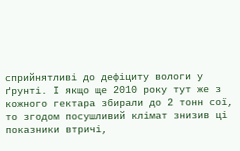сприйнятливі до дефіциту вологи у ґрунті. І якщо ще 2010 року тут же з кожного гектара збирали до 2 тонн сої, то згодом посушливий клімат знизив ці показники втричі,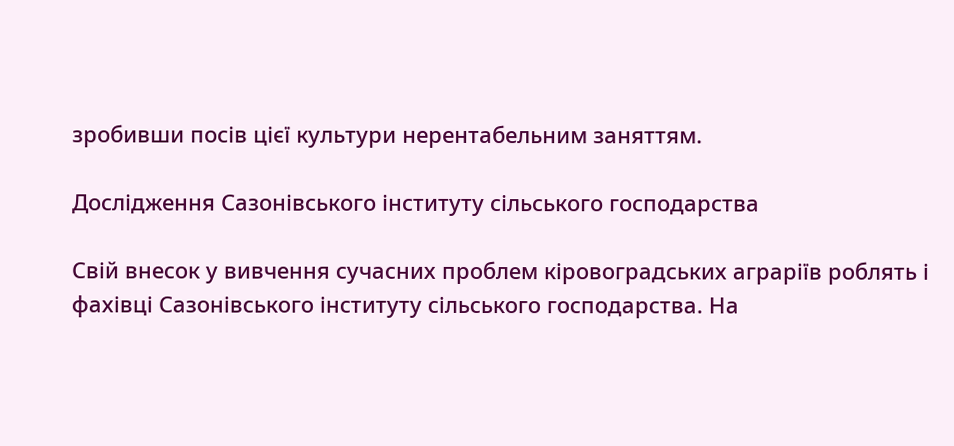зробивши посів цієї культури нерентабельним заняттям.

Дослідження Сазонівського інституту сільського господарства

Свій внесок у вивчення сучасних проблем кіровоградських аграріїв роблять і фахівці Сазонівського інституту сільського господарства. На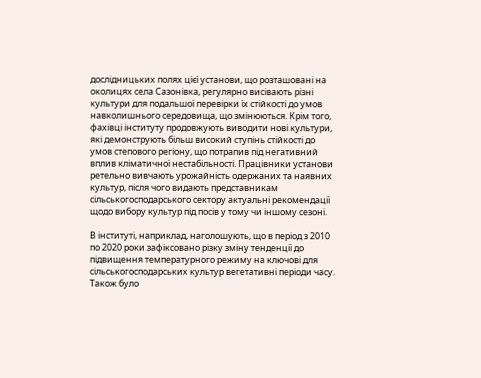дослідницьких полях цієї установи, що розташовані на околицях села Сазонівка, регулярно висівають різні культури для подальшої перевірки їх стійкості до умов навколишнього середовища, що змінюються. Крім того, фахівці інституту продовжують виводити нові культури, які демонструють більш високий ступінь стійкості до умов степового регіону, що потрапив під негативний вплив кліматичної нестабільності. Працівники установи ретельно вивчають урожайність одержаних та наявних культур, після чого видають представникам сільськогосподарського сектору актуальні рекомендації щодо вибору культур під посів у тому чи іншому сезоні.

В інституті, наприклад, наголошують, що в період з 2010 по 2020 роки зафіксовано різку зміну тенденції до підвищення температурного режиму на ключові для сільськогосподарських культур вегетативні періоди часу. Також було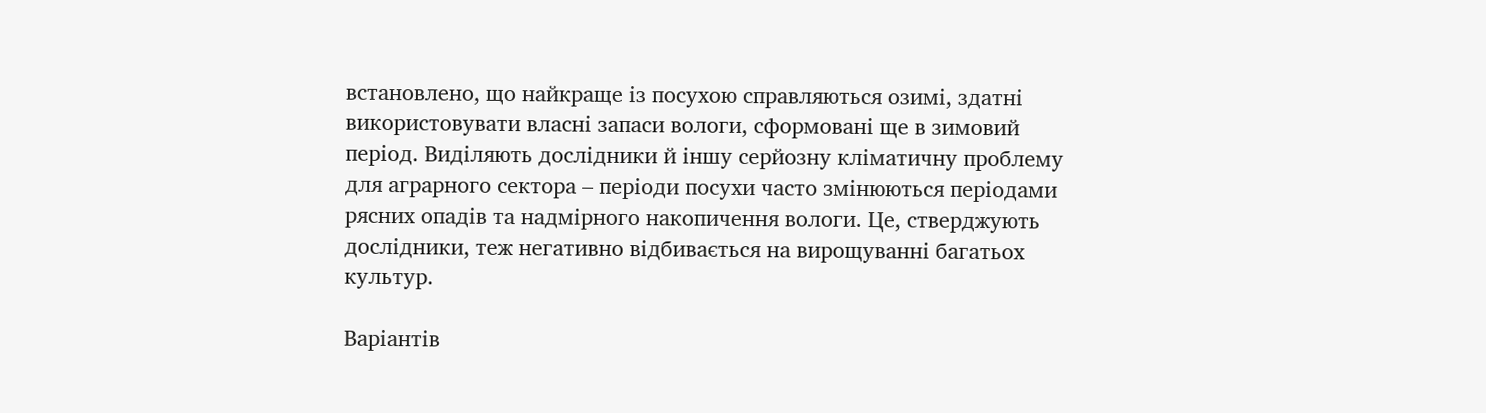встановлено, що найкраще із посухою справляються озимі, здатні використовувати власні запаси вологи, сформовані ще в зимовий період. Виділяють дослідники й іншу серйозну кліматичну проблему для аграрного сектора – періоди посухи часто змінюються періодами рясних опадів та надмірного накопичення вологи. Це, стверджують дослідники, теж негативно відбивається на вирощуванні багатьох культур.

Варіантів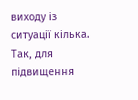виходу із ситуації кілька. Так, для підвищення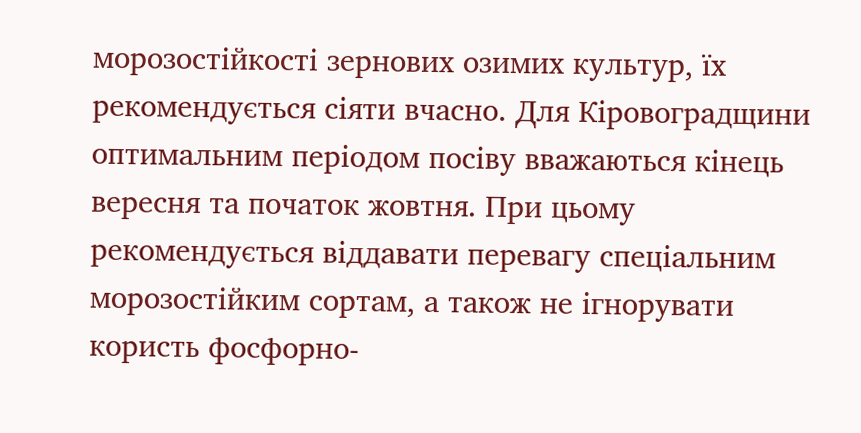морозостійкості зернових озимих культур, їх рекомендується сіяти вчасно. Для Кіровоградщини оптимальним періодом посіву вважаються кінець вересня та початок жовтня. При цьому рекомендується віддавати перевагу спеціальним морозостійким сортам, а також не ігнорувати користь фосфорно-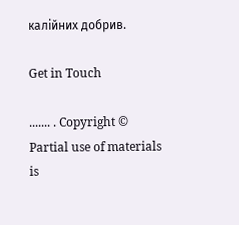калійних добрив.

Get in Touch

....... . Copyright © Partial use of materials is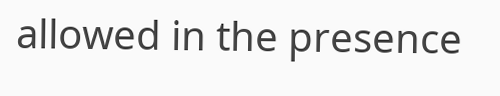allowed in the presence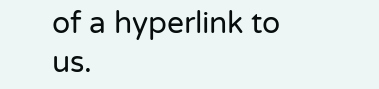of a hyperlink to us.